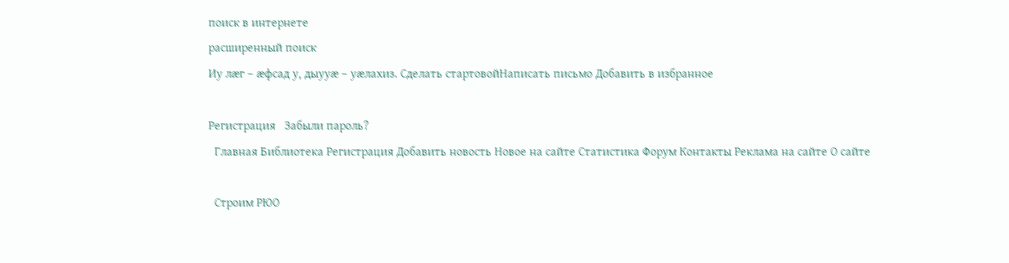поиск в интернете
расширенный поиск
Иу лæг – æфсад у, дыууæ – уæлахиз. Сделать стартовойНаписать письмо Добавить в избранное

Регистрация   Забыли пароль?
  Главная Библиотека Регистрация Добавить новость Новое на сайте Статистика Форум Контакты Реклама на сайте О сайте

  Строим РЮО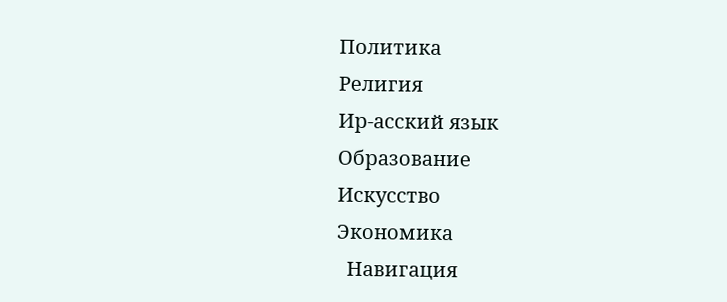Политика
Религия
Ир-асский язык
Образование
Искусство
Экономика
  Навигация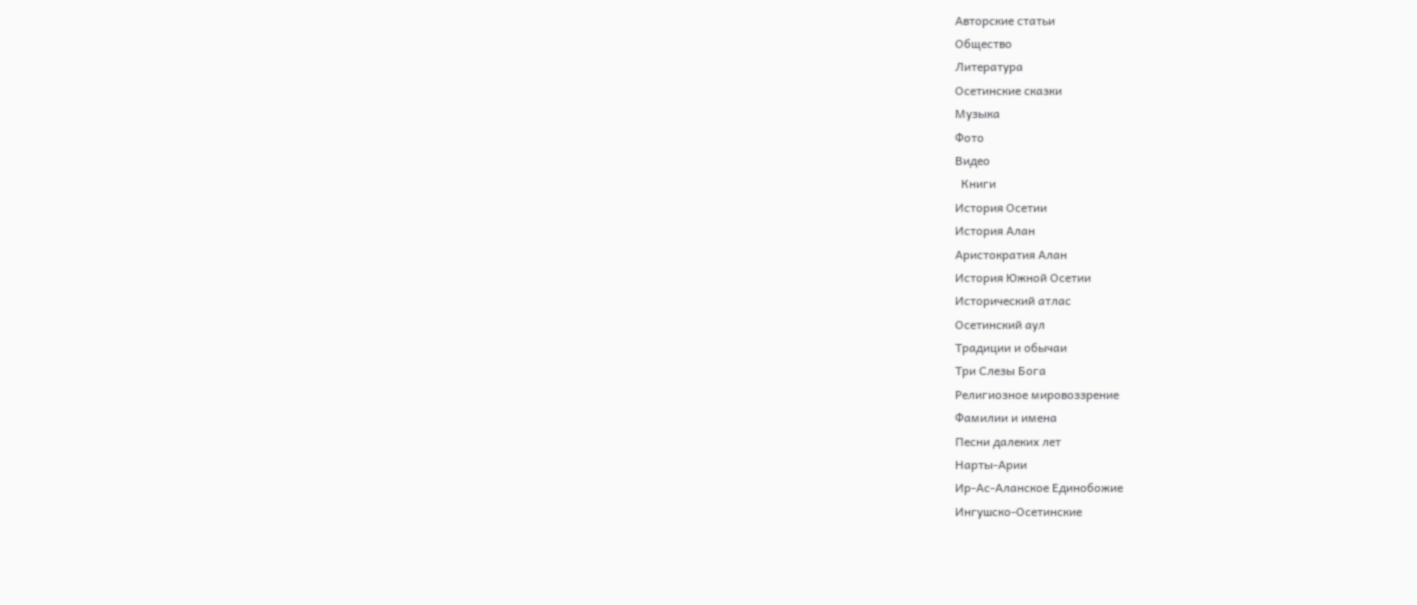Авторские статьи
Общество
Литература
Осетинские сказки
Музыка
Фото
Видео
  Книги
История Осетии
История Алан
Аристократия Алан
История Южной Осетии
Исторический атлас
Осетинский аул
Традиции и обычаи
Три Слезы Бога
Религиозное мировоззрение
Фамилии и имена
Песни далеких лет
Нарты-Арии
Ир-Ас-Аланское Единобожие
Ингушско-Осетинские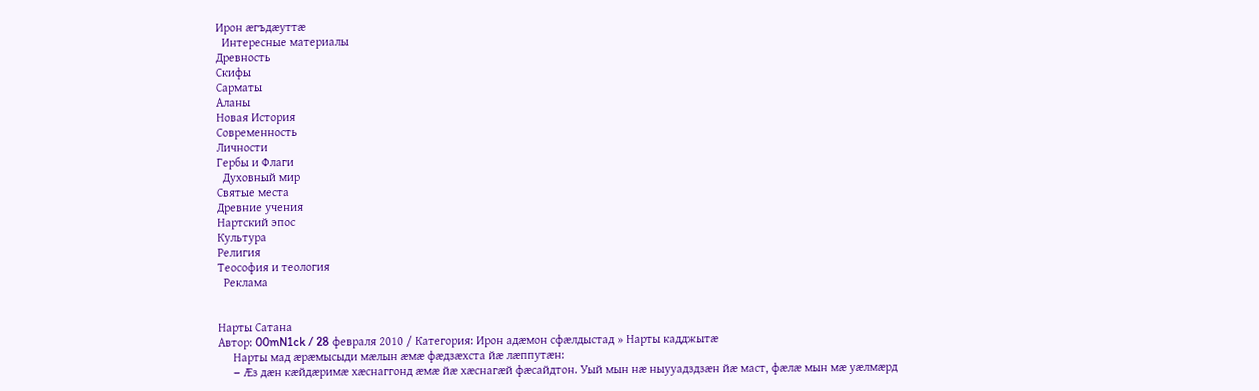Ирон æгъдæуттæ
  Интересные материалы
Древность
Скифы
Сарматы
Аланы
Новая История
Современность
Личности
Гербы и Флаги
  Духовный мир
Святые места
Древние учения
Нартский эпос
Культура
Религия
Теософия и теология
  Реклама


Нарты Сатана
Автор: 00mN1ck / 28 февраля 2010 / Категория: Ирон адæмон сфæлдыстад » Нарты кадджытæ
     Нарты мад æрæмысыди мæлын æмæ фæдзæхста йæ лæппутæн:
     – Æз дæн кæйдæримæ хæснаггонд æмæ йæ хæснагæй фæсайдтон. Уый мын нæ ныууадздзæн йæ маст, фæлæ мын мæ уæлмæрд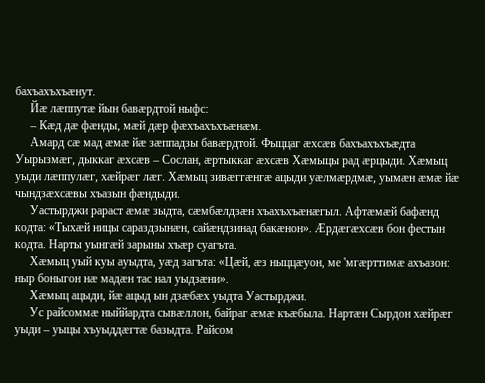бахъахъхъæнут.
     Йæ лæппутæ йын бавæрдтой ныфс:
     – Кæд дæ фæнды, мæй дæр фæхъахъхъæнæм.
     Амард сæ мад æмæ йæ зæппадзы бавæрдтой. Фыццаг æхсæв бахъахъхъæдта Уырызмæг, дыккаг æхсæв – Сослан, æртыккаг æхсæв Хæмыцы рад æрцыди. Хæмыц уыди лæппулæг, хæйрæг лæг. Хæмыц зивæггæнгæ ацыди уæлмæрдмæ, уымæн æмæ йæ чындзæхсæвы хъазын фæндыди.
     Уастырджи рараст æмæ зыдта, сæмбæлдзæн хъахъхъæнæгыл. Афтæмæй бафæнд кодта: «Тыхæй ницы сараздзынæн, сайæндзинад бакæнон». Æрдæгæхсæв бон фестын кодта. Нарты уынгæй зарыны хъæр суагъта.
     Хæмыц уый куы ауыдта, уæд загъта: «Цæй, æз ныццæуон, ме 'мгæрттимæ ахъазон: ныр боныгон нæ мадæн тас нал уыдзæни».
     Хæмыц ацыди, йæ ацыд ын дзæбæх уыдта Уастырджи.
     Ус райсоммæ ныййардта сывæллон, байраг æмæ къæбыла. Нартæн Сырдон хæйрæг уыди – уыцы хъуыддæгтæ базыдта. Райсом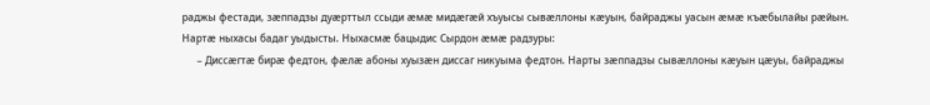раджы фестади, зæппадзы дуæрттыл ссыди æмæ мидæгæй хъуысы сывæллоны кæуын, байраджы уасын æмæ къæбылайы рæйын. Нартæ ныхасы бадаг уыдысты. Ныхасмæ бацыдис Сырдон æмæ радзуры:
     – Диссæгтæ бирæ федтон, фæлæ абоны хуызæн диссаг никуыма федтон. Нарты зæппадзы сывæллоны кæуын цæуы, байраджы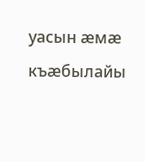уасын æмæ къæбылайы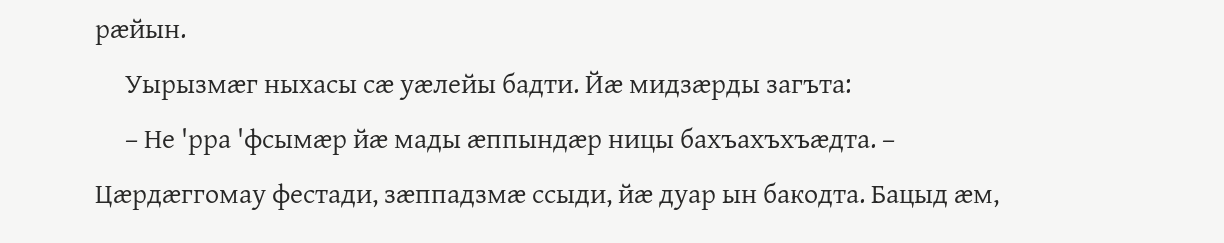рæйын.
     Уырызмæг ныхасы сæ уæлейы бадти. Йæ мидзæрды загъта:
     – Не 'рра 'фсымæр йæ мады æппындæр ницы бахъахъхъæдта. – Цæрдæггомау фестади, зæппадзмæ ссыди, йæ дуар ын бакодта. Бацыд æм,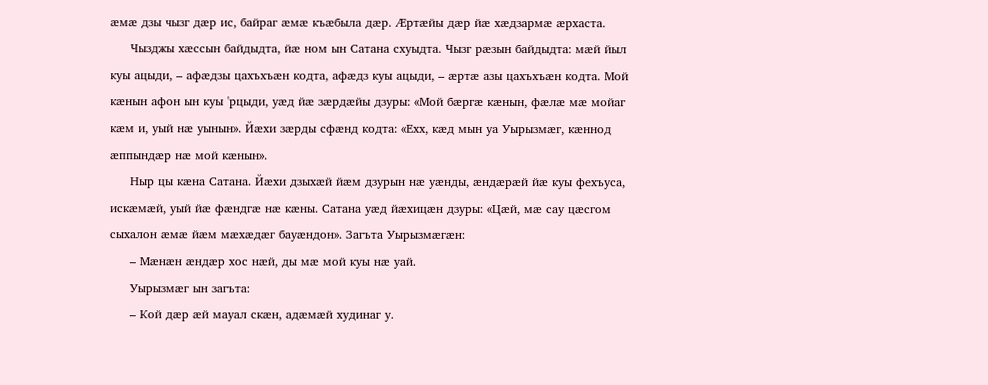æмæ дзы чызг дæр ис, байраг æмæ къæбыла дæр. Æртæйы дæр йæ хæдзармæ æрхаста.
     Чызджы хæссын байдыдта, йæ ном ын Сатана схуыдта. Чызг рæзын байдыдта: мæй йыл куы ацыди, – афæдзы цахъхъæн кодта, афæдз куы ацыди, – æртæ азы цахъхъæн кодта. Мой кæнын афон ын куы 'рцыди, уæд йæ зæрдæйы дзуры: «Мой бæргæ кæнын, фæлæ мæ мойаг кæм и, уый нæ уынын». Йæхи зæрды сфæнд кодта: «Ехх, кæд мын уа Уырызмæг, кæннод æппындæр нæ мой кæнын».
     Ныр цы кæна Сатана. Йæхи дзыхæй йæм дзурын нæ уæнды, æндæрæй йæ куы фехъуса, искæмæй, уый йæ фæндгæ нæ кæны. Сатана уæд йæхицæн дзуры: «Цæй, мæ сау цæсгом сыхалон æмæ йæм мæхæдæг бауæндон». Загъта Уырызмæгæн:
     – Мæнæн æндæр хос нæй, ды мæ мой куы нæ уай.
     Уырызмæг ын загъта:
     – Кой дæр æй мауал скæн, адæмæй худинаг у.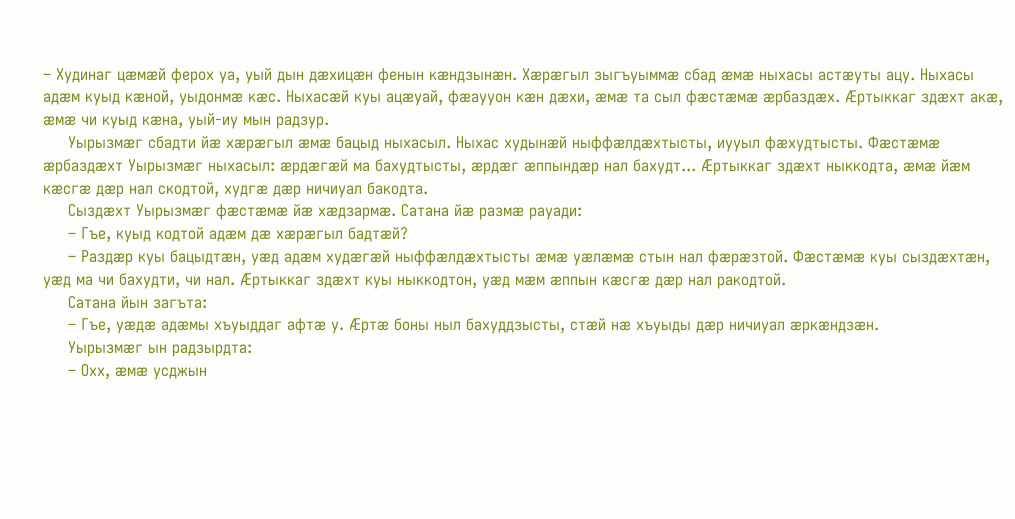– Худинаг цæмæй ферох уа, уый дын дæхицæн фенын кæндзынæн. Хæрæгыл зыгъуыммæ сбад æмæ ныхасы астæуты ацу. Ныхасы адæм куыд кæной, уыдонмæ кæс. Ныхасæй куы ацæуай, фæаууон кæн дæхи, æмæ та сыл фæстæмæ æрбаздæх. Æртыккаг здæхт акæ, æмæ чи куыд кæна, уый-иу мын радзур.
     Уырызмæг сбадти йæ хæрæгыл æмæ бацыд ныхасыл. Ныхас худынæй ныффæлдæхтысты, иууыл фæхудтысты. Фæстæмæ æрбаздæхт Уырызмæг ныхасыл: æрдæгæй ма бахудтысты, æрдæг æппындæр нал бахудт... Æртыккаг здæхт ныккодта, æмæ йæм кæсгæ дæр нал скодтой, худгæ дæр ничиуал бакодта.
     Сыздæхт Уырызмæг фæстæмæ йæ хæдзармæ. Сатана йæ размæ рауади:
     – Гъе, куыд кодтой адæм дæ хæрæгыл бадтæй?
     – Раздæр куы бацыдтæн, уæд адæм худæгæй ныффæлдæхтысты æмæ уæлæмæ стын нал фæрæзтой. Фæстæмæ куы сыздæхтæн, уæд ма чи бахудти, чи нал. Æртыккаг здæхт куы ныккодтон, уæд мæм æппын кæсгæ дæр нал ракодтой.
     Сатана йын загъта:
     – Гъе, уæдæ адæмы хъуыддаг афтæ у. Æртæ боны ныл бахуддзысты, стæй нæ хъуыды дæр ничиуал æркæндзæн.
     Уырызмæг ын радзырдта:
     – Охх, æмæ усджын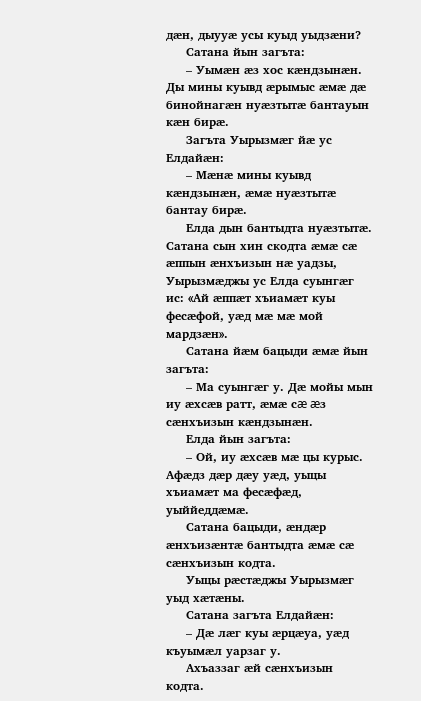дæн, дыууæ усы куыд уыдзæни?
     Сатана йын загъта:
     – Уымæн æз хос кæндзынæн. Ды мины куывд æрымыс æмæ дæ бинойнагæн нуæзтытæ бантауын кæн бирæ.
     Загъта Уырызмæг йæ ус Елдайæн:
     – Мæнæ мины куывд кæндзынæн, æмæ нуæзтытæ бантау бирæ.
     Елда дын бантыдта нуæзтытæ. Сатана сын хин скодта æмæ сæ æппын æнхъизын нæ уадзы, Уырызмæджы ус Елда суынгæг ис: «Ай æппæт хъиамæт куы фесæфой, уæд мæ мæ мой мардзæн».
     Сатана йæм бацыди æмæ йын загъта:
     – Ма суынгæг у. Дæ мойы мын иу æхсæв ратт, æмæ сæ æз сæнхъизын кæндзынæн.
     Елда йын загъта:
     – Ой, иу æхсæв мæ цы курыс. Афæдз дæр дæу уæд, уыцы хъиамæт ма фесæфæд, уыййеддæмæ.
     Сатана бацыди, æндæр æнхъизæнтæ бантыдта æмæ сæ сæнхъизын кодта.
     Уыцы рæстæджы Уырызмæг уыд хæтæны.
     Сатана загъта Елдайæн:
     – Дæ лæг куы æрцæуа, уæд къуымæл уарзаг у.
     Ахъаззаг æй сæнхъизын кодта.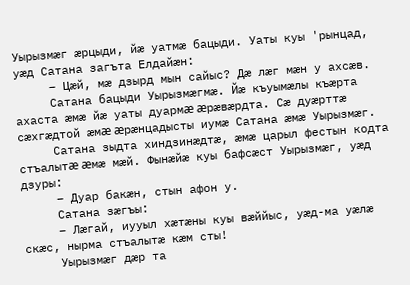Уырызмæг æрцыди, йæ уатмæ бацыди. Уаты куы 'рынцад, уæд Сатана загъта Елдайæн:
     – Цæй, мæ дзырд мын сайыс? Дæ лæг мæн у ахсæв.
     Сатана бацыди Уырызмæгмæ. Йæ къуымæлы къæрта ахаста æмæ йæ уаты дуармæ æрæвæрдта. Сæ дуæрттæ сæхгæдтой æмæ æрæнцадысты иумæ Сатана æмæ Уырызмæг.
     Сатана зыдта хиндзинæдтæ, æмæ царыл фестын кодта стъалытæ æмæ мæй. Фынæйæ куы бафсæст Уырызмæг, уæд дзуры:
     – Дуар бакæн, стын афон у.
     Сатана зæгъы:
     – Лæгай, иууыл хæтæны куы вæййыс, уæд-ма уæлæ скæс, нырма стъалытæ кæм сты!
     Уырызмæг дæр та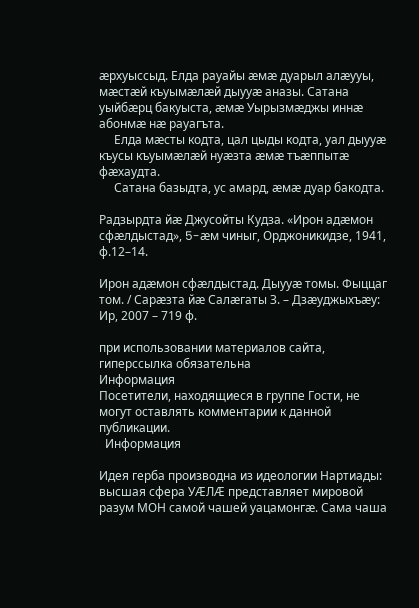æрхуыссыд. Елда рауайы æмæ дуарыл алæууы, мæстæй къуымæлæй дыууæ аназы. Сатана уыйбæрц бакуыста, æмæ Уырызмæджы иннæ абонмæ нæ рауагъта.
     Елда мæсты кодта, цал цыды кодта, уал дыууæ къусы къуымæлæй нуæзта æмæ тъæппытæ фæхаудта.
     Сатана базыдта, ус амард, æмæ дуар бакодта.

Радзырдта йæ Джусойты Кудза. «Ирон адæмон сфæлдыстад», 5-æм чиныг, Орджоникидзе, 1941, ф.12–14.

Ирон адæмон сфæлдыстад. Дыууæ томы. Фыццаг том. / Сарæзта йæ Салæгаты З. – Дзæуджыхъæу: Ир, 2007 – 719 ф.

при использовании материалов сайта, гиперссылка обязательна
Информация
Посетители, находящиеся в группе Гости, не могут оставлять комментарии к данной публикации.
  Информация

Идея герба производна из идеологии Нартиады: высшая сфера УÆЛÆ представляет мировой разум МОН самой чашей уацамонгæ. Сама чаша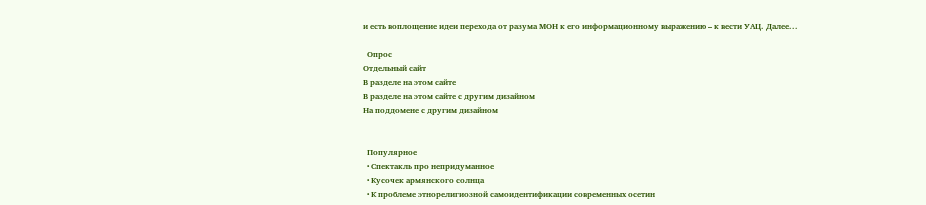и есть воплощение идеи перехода от разума МОН к его информационному выражению – к вести УАЦ. Далее...

  Опрос
Отдельный сайт
В разделе на этом сайте
В разделе на этом сайте с другим дизайном
На поддомене с другим дизайном


  Популярное
  • Спектакль про непридуманное
  • Кусочек армянского солнца
  • К проблеме этнорелигиозной самоидентификации современных осетин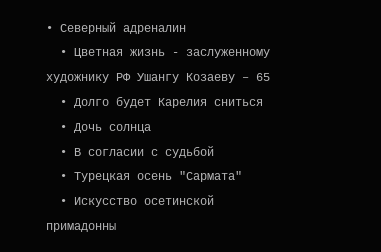• Северный адреналин
  • Цветная жизнь - заслуженному художнику РФ Ушангу Козаеву – 65
  • Долго будет Карелия сниться
  • Дочь солнца
  • В согласии с судьбой
  • Турецкая осень "Сармата"
  • Искусство осетинской примадонны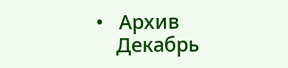•   Архив
    Декабрь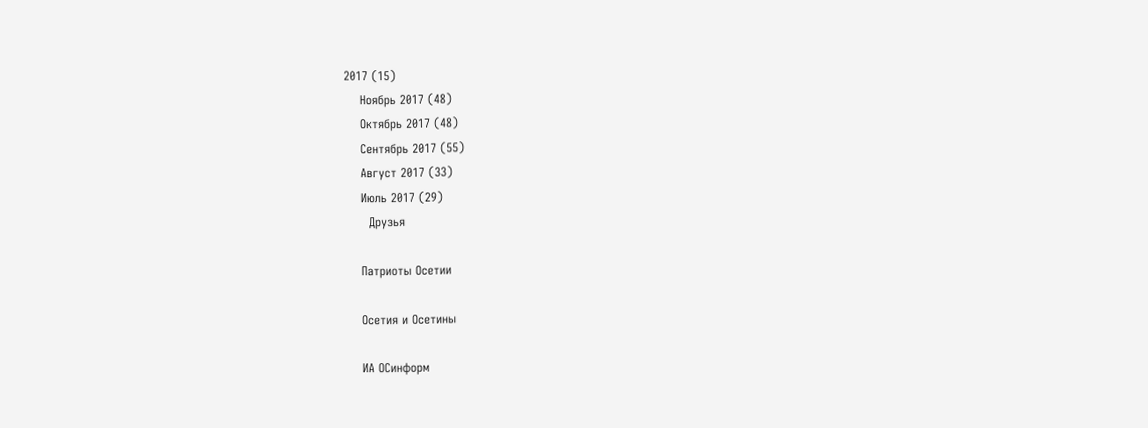2017 (15)
    Ноябрь 2017 (48)
    Октябрь 2017 (48)
    Сентябрь 2017 (55)
    Август 2017 (33)
    Июль 2017 (29)
      Друзья

    Патриоты Осетии

    Осетия и Осетины

    ИА ОСинформ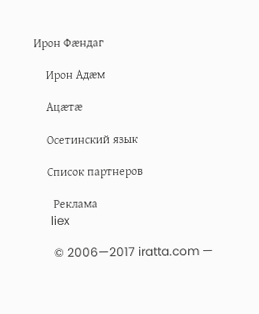Ирон Фæндаг

    Ирон Адæм

    Ацæтæ

    Осетинский язык

    Список партнеров

      Реклама
     liex

      © 2006—2017 iratta.com —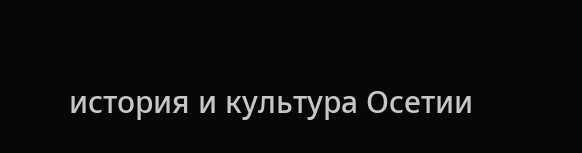история и культура Осетии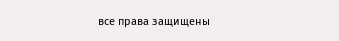все права защищены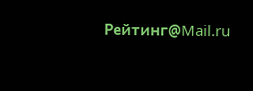Рейтинг@Mail.ru